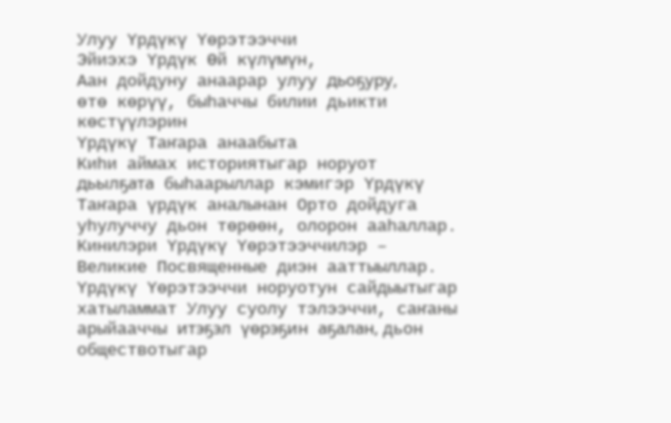Улуу Үрдүкү Үөрэтээччи
Эйиэхэ Үрдүк Өй күлүмүн,
Аан дойдуну анаарар улуу дьоҕуру,
өтө көрүү, быһаччы билии дьикти көстүүлэрин
Үрдүкү Таҥара анаабыта
Киһи аймах историятыгар норуот дьылҕата быһаарыллар кэмигэр Үрдүкү Таҥара үрдүк аналынан Орто дойдуга уһулуччу дьон төрөөн, олорон ааһаллар. Кинилэри Үрдүкү Үөрэтээччилэр – Великие Посвященные диэн ааттыыллар.
Үрдүкү Үөрэтээччи норуотун сайдыытыгар хатыламмат Улуу суолу тэлээччи, саҥаны арыйааччы итэҕэл үөрэҕин аҕалан, дьон обществотыгар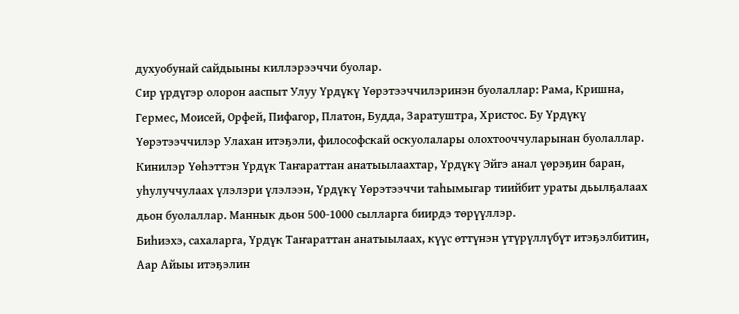духуобунай сайдыыны киллэрээччи буолар.
Сир үрдүгэр олорон ааспыт Улуу Үрдүкү Үөрэтээччилэринэн буолаллар: Рама, Кришна, Гермес, Моисей, Орфей, Пифагор, Платон, Будда, Заратуштра, Христос. Бу Үрдүкү Үөрэтээччилэр Улахан итэҕэли, философскай оскуолалары олохтооччуларынан буолаллар. Кинилэр Үөһэттэн Үрдүк Таҥараттан анатыылаахтар, Үрдүкү Эйгэ анал үөрэҕин баран, уһулуччулаах үлэлэри үлэлээн, Үрдүкү Үөрэтээччи таһымыгар тиийбит ураты дьылҕалаах дьон буолаллар. Маннык дьон 500-1000 сылларга биирдэ төрүүллэр.
Биһиэхэ, сахаларга, Үрдүк Таҥараттан анатыылаах, күүс өттүнэн үтүрүллүбүт итэҕэлбитин, Аар Айыы итэҕэлин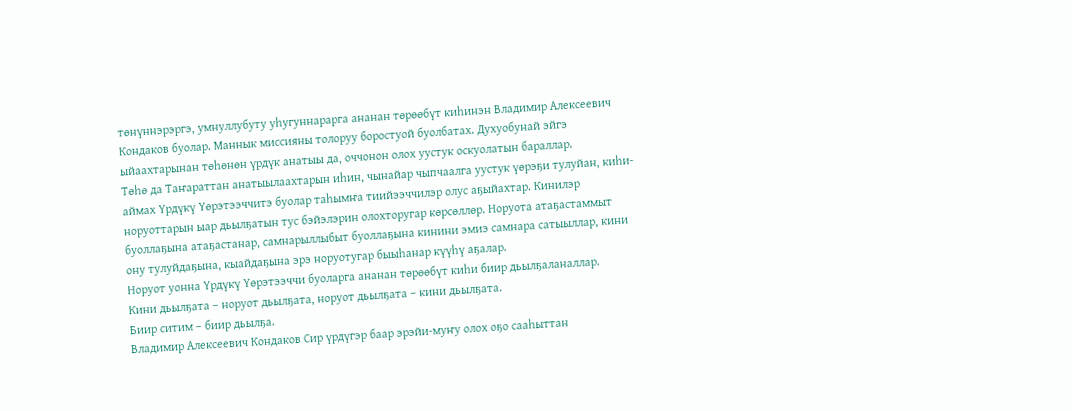төнүннэрэргэ, умнуллубуту уһугуннарарга ананан төрөөбүт киһинэн Владимир Алексеевич Кондаков буолар. Маннык миссияны толоруу боростуой буолбатах. Духуобунай эйгэ ыйаахтарынан төһөнөн үрдүк анатыы да, оччонон олох уустук оскуолатын бараллар.
Төһө да Таҥараттан анатыылаахтарын иһин, чынайар чыпчаалга уустук үөрэҕи тулуйан, киһи-аймах Үрдүкү Үөрэтээччитэ буолар таһымҥа тиийээччилэр олус аҕыйахтар. Кинилэр норуоттарын ыар дьылҕатын тус бэйэлэрин олохторугар көрсөллөр. Норуота атаҕастаммыт буоллаҕына атаҕастанар, самнарыллыбыт буоллаҕына кинини эмиэ самнара сатыыллар, кини ону тулуйдаҕына, кыайдаҕына эрэ норуотугар быыһанар күүһү аҕалар.
Норуот уонна Үрдүкү Үөрэтээччи буоларга ананан төрөөбүт киһи биир дьылҕаланаллар.
Кини дьылҕата – норуот дьылҕата, норуот дьылҕата – кини дьылҕата.
Биир ситим – биир дьылҕа.
Владимир Алексеевич Кондаков Сир үрдүгэр баар эрэйи-муҥу олох оҕо сааһыттан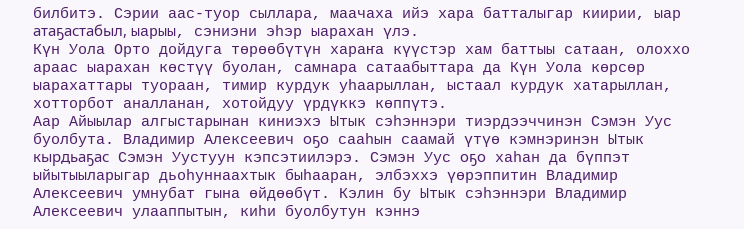билбитэ. Сэрии аас-туор сыллара, маачаха ийэ хара батталыгар киирии, ыар атаҕастабыл, ыарыы, сэниэни эһэр ыарахан үлэ.
Күн Уола Орто дойдуга төрөөбүтүн хараҥа күүстэр хам баттыы сатаан, олоххо араас ыарахан көстүү буолан, самнара сатаабыттара да Күн Уола көрсөр ыарахаттары туораан, тимир курдук уһаарыллан, ыстаал курдук хатарыллан, хотторбот аналланан, хотойдуу үрдүккэ көппүтэ.
Аар Айыылар алгыстарынан киниэхэ Ытык сэһэннэри тиэрдээччинэн Сэмэн Уус буолбута. Владимир Алексеевич оҕо сааһын саамай үтүө кэмнэринэн Ытык кырдьаҕас Сэмэн Уустуун кэпсэтиилэрэ. Сэмэн Уус оҕо хаһан да бүппэт ыйытыыларыгар дьоһуннаахтык быһааран, элбэххэ үөрэппитин Владимир Алексеевич умнубат гына өйдөөбүт. Кэлин бу Ытык сэһэннэри Владимир Алексеевич улааппытын, киһи буолбутун кэннэ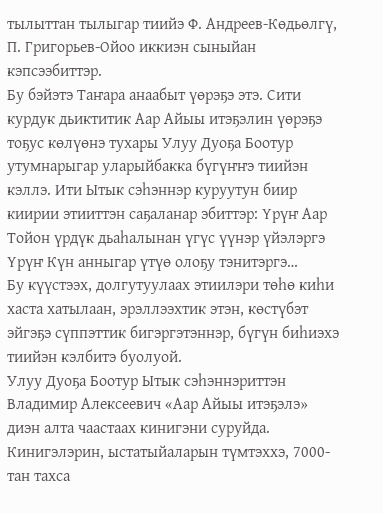тылыттан тылыгар тиийэ Ф. Андреев-Көдьөлгү, П. Григорьев-Ойоо иккиэн сыныйан кэпсээбиттэр.
Бу бэйэтэ Таҥара анаабыт үөрэҕэ этэ. Сити курдук дьиктитик Аар Айыы итэҕэлин үөрэҕэ тоҕус көлүөнэ тухары Улуу Дуоҕа Боотур утумнарыгар уларыйбакка бүгүҥҥэ тиийэн кэллэ. Ити Ытык сэһэннэр куруутун биир киирии этииттэн саҕаланар эбиттэр: Үрүҥ Аар Тойон үрдүк дьаһалынан үгүс үүнэр үйэлэргэ Үрүҥ Күн анныгар үтүө олоҕу тэнитэргэ…
Бу күүстээх, долгутуулаах этиилэри төһө киһи хаста хатылаан, эрэллээхтик этэн, көстүбэт эйгэҕэ сүппэттик бигэргэтэннэр, бүгүн биһиэхэ тиийэн кэлбитэ буолуой.
Улуу Дуоҕа Боотур Ытык сэһэннэриттэн Владимир Алексеевич «Аар Айыы итэҕэлэ» диэн алта чаастаах кинигэни суруйда. Кинигэлэрин, ыстатыйаларын түмтэххэ, 7000-тан тахса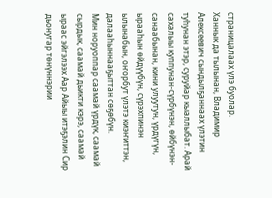страницалаах үлэ буолар.
Ханнык да тылынан, Владимир Алексеевич сындылҕаннаах үлэтин туһунан этэр, суруйар кыаллыбат. Арай сахалыы куппунан-сүрбүнэн, өйбүнэн-санаабынан, кини улуутун, үрдүгүн, ырааһын өйдүүбүн, сүрэхпинэн ылынабын, оҥорбут үлэтэ киэҥиттэн, далааһыннааҕыттан сөҕөбүн.
Мин норуоппар саамай үрдүк, саамай сырдык, саамай дьикти кэрэ, саамай ыраас эйгэлээх Аар Айыы итэҕэлин Сир дьонугар төнүннэрии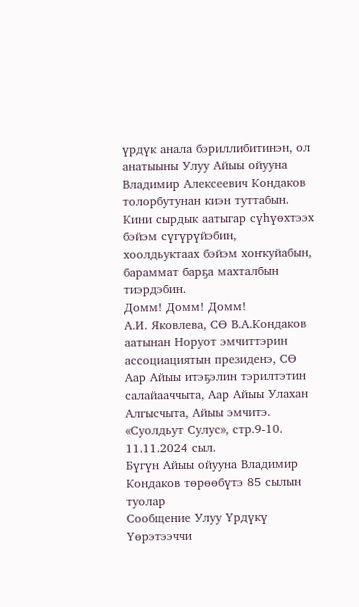үрдүк анала бэриллибитинэн, ол анатыыны Улуу Айыы ойууна Владимир Алексеевич Кондаков толорбутунан киэн туттабын. Кини сырдык аатыгар сүһүөхтээх бэйэм сүгүрүйэбин, хоолдьуктаах бэйэм хоҥкуйабын, бараммат барҕа махталбын тиэрдэбин.
Домм! Домм! Домм!
А.И. Яковлева, СӨ В.А.Кондаков аатынан Норуот эмчиттэрин ассоциациятын президенэ, СӨ Аар Айыы итэҕэлин тэрилтэтин салайааччыта, Аар Айыы Улахан Алгысчыта, Айыы эмчитэ. «Суолдьут Сулус», стр.9-10. 11.11.2024 сыл.
Бүгүн Айыы ойууна Владимир Кондаков төрөөбүтэ 85 сылын туолар
Сообщение Улуу Үрдүкү Үөрэтээччи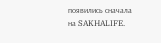появились сначала на SAKHALIFE.